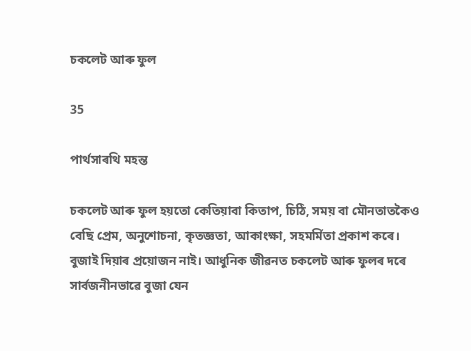চকলেট আৰু ফুল

35

পাৰ্থসাৰথি মহন্ত

চকলেট আৰু ফুল হয়তো কেতিয়াবা কিতাপ, চিঠি, সময় বা মৌনতাতকৈও বেছি প্রেম, অনুশোচনা, কৃতজ্ঞতা, আকাংক্ষা, সহমর্মিতা প্ৰকাশ কৰে। বুজাই দিয়াৰ প্ৰয়োজন নাই। আধুনিক জীৱনত চকলেট আৰু ফুলৰ দৰে সাৰ্বজনীনভাৱে বুজা যেন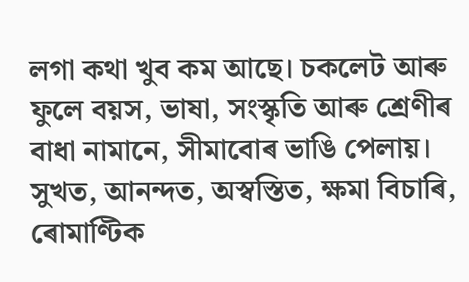লগা কথা খুব কম আছে। চকলেট আৰু ফুলে বয়স, ভাষা, সংস্কৃতি আৰু শ্ৰেণীৰ বাধা নামানে, সীমাবোৰ ভাঙি পেলায়। সুখত, আনন্দত, অস্বস্তিত, ক্ষমা বিচাৰি, ৰোমাণ্টিক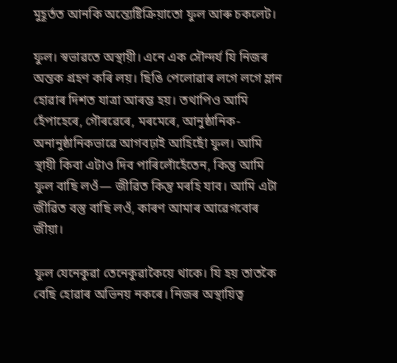মুহূৰ্তত আনকি অন্ত্যেষ্টিক্রিয়াতো ফুল আৰু চকলেট।

ফুল। স্বভাৱতে অস্থায়ী। এনে এক সৌন্দর্য যি নিজৰ অন্তক গ্রহণ কৰি লয়। ছিঙি পেলোৱাৰ লগে লগে ম্লান হোৱাৰ দিশত যাত্ৰা আৰম্ভ হয়। তথাপিও আমি হেঁপাহেৰে, গৌৰৱেৰে, মৰমেৰে, আনুষ্ঠানিক- অনানুষ্ঠানিকভাৱে আগবঢ়াই আহিছোঁ ফুল। আমি স্থায়ী কিবা এটাও দিব পাৰিলোঁহেঁতেন, কিন্তু আমি ফুল বাছি লওঁ— জীৱিত কিন্তু মৰহি যাব। আমি এটা জীৱিত বস্তু বাছি লওঁ, কাৰণ আমাৰ আৱেগবোৰ জীয়া।

ফুল যেনেকুৱা তেনেকুৱাকৈয়ে থাকে। যি হয় তাতকৈ বেছি হোৱাৰ অভিনয় নকৰে। নিজৰ অস্থায়িত্ব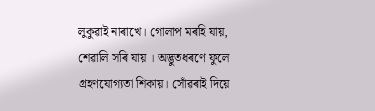লুকুৱাই নাৰাখে। গোলাপ মৰহি যায়, শেৱালি সৰি যায় । অদ্ভুতধৰণে ফুলে গ্রহণযোগ্যতা শিকায়। সোঁৱৰাই দিয়ে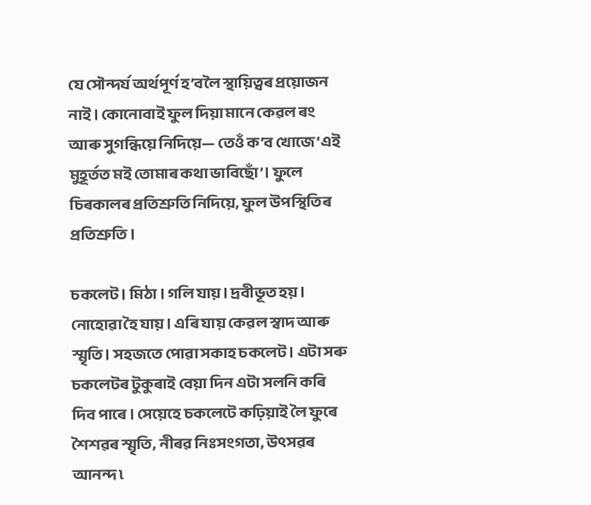যে সৌন্দৰ্য অৰ্থপূৰ্ণ হ’বলৈ স্থায়িত্বৰ প্ৰয়োজন নাই। কোনোবাই ফুল দিয়া মানে কেৱল ৰং আৰু সুগন্ধিয়ে নিদিয়ে— তেওঁ ক’ব খোজে ‘এই মুহূৰ্তত ম‍ই তোমাৰ কথা ভাবিছোঁ’। ফুলে চিৰকালৰ প্ৰতিশ্ৰুতি নিদিয়ে, ফুল উপস্থিতিৰ প্ৰতিশ্ৰুতি ।

চকলেট। মিঠা। গলি যায়। দ্রবীভূত হয়। নোহোৱা হৈ যায়। এৰি যায় কেৱল স্বাদ আৰু স্মৃতি। সহজতে পোৱা সকাহ চকলেট। এটা সৰু চকলেটৰ টুকুৰাই বেয়া দিন এটা সলনি কৰি দিব পাৰে। সেয়েহে চকলেটে কঢ়িয়াই লৈ ফুৰে শৈশৱৰ স্মৃতি, নীৰৱ নিঃসংগতা, উৎসৱৰ আনন্দ ৷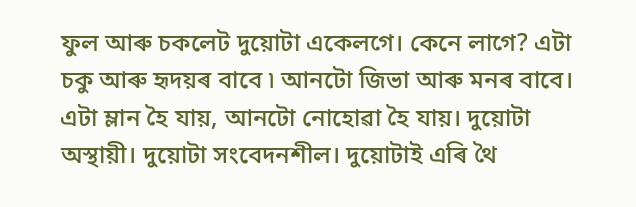ফুল আৰু চকলেট দুয়োটা একেলগে। কেনে লাগে? এটা চকু আৰু হৃদয়ৰ বাবে ৷ আনটো জিভা আৰু মনৰ বাবে। এটা ম্লান হৈ যায়, আনটো নোহোৱা হৈ যায়। দুয়োটা অস্থায়ী। দুয়োটা সংবেদনশীল। দুয়োটাই এৰি থৈ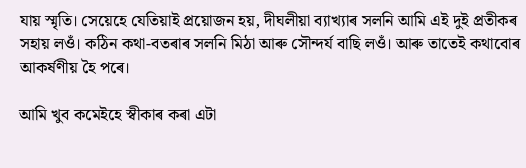যায় স্মৃতি। সেয়েহে যেতিয়াই প্রয়োজন হয়, দীঘলীয়া ব্যাখ্যাৰ সলনি আমি এই দুই প্রতীকৰ সহায় লওঁ। কঠিন কথা-বতৰাৰ সলনি মিঠা আৰু সৌন্দৰ্য বাছি লওঁ। আৰু তাতেই কথাবোৰ আকৰ্ষণীয় হৈ পৰে।

আমি খুব কমেইহে স্বীকাৰ কৰা এটা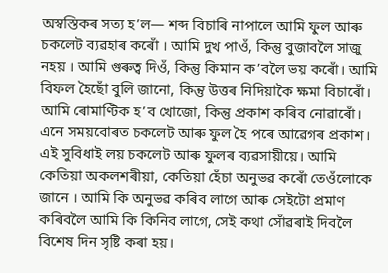অস্বস্তিকৰ সত্য হ’ল— শব্দ বিচাৰি নাপালে আমি ফুল আৰু চকলেট ব্যৱহাৰ কৰোঁ । আমি দুখ পাওঁ, কিন্তু বুজাবলৈ সাজু নহয় । আমি গুৰুত্ব দিওঁ, কিন্তু কিমান ক’বলৈ ভয় কৰোঁ। আমি বিফল হৈছোঁ বুলি জানো, কিন্তু উত্তৰ নিদিয়াকৈ ক্ষমা বিচাৰোঁ। আমি ৰোমাণ্টিক হ’ব খোজো, কিন্তু প্রকাশ কৰিব নোৱাৰোঁ। এনে সময়বোৰত চকলেট আৰু ফুল হৈ পৰে আৱেগৰ প্রকাশ। এই সুবিধাই লয় চকলেট আৰু ফুলৰ ব্যৱসায়ীয়ে। আমি কেতিয়া অকলশৰীয়া, কেতিয়া হেঁচা অনুভৱ কৰোঁ তেওঁলোকে জানে । আমি কি অনুভৱ কৰিব লাগে আৰু সেইটো প্ৰমাণ কৰিবলৈ আমি কি কিনিব লাগে, সেই কথা সোঁৱৰাই দিবলৈ বিশেষ দিন সৃষ্টি কৰা হয়।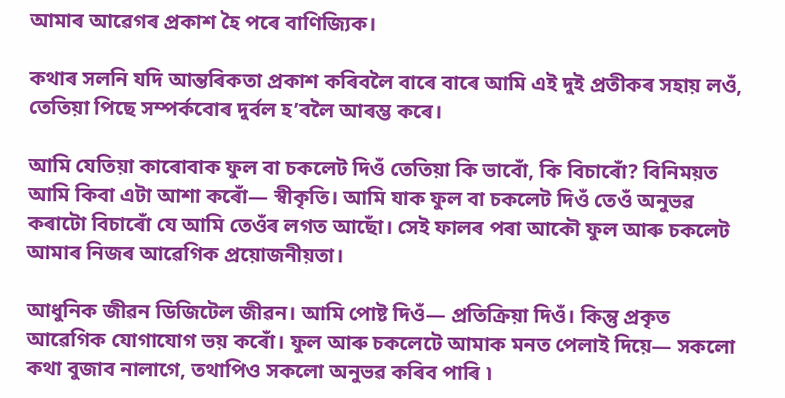আমাৰ আৱেগৰ প্ৰকাশ হৈ পৰে বাণিজ্যিক।

কথাৰ সলনি যদি আন্তৰিকতা প্রকাশ কৰিবলৈ বাৰে বাৰে আমি এই দুই প্ৰতীকৰ সহায় লওঁ, তেতিয়া পিছে সম্পৰ্কবোৰ দুৰ্বল হ’বলৈ আৰম্ভ কৰে।

আমি যেতিয়া কাৰোবাক ফুল বা চকলেট দিওঁ তেতিয়া কি ভাবোঁ, কি বিচাৰোঁ? বিনিময়ত আমি কিবা এটা আশা কৰোঁ— স্বীকৃতি। আমি যাক ফুল বা চকলেট দিওঁ তেওঁ অনুভৱ কৰাটো বিচাৰোঁ যে আমি তেওঁৰ লগত আছোঁ। সেই ফালৰ পৰা আকৌ ফুল আৰু চকলেট আমাৰ নিজৰ আৱেগিক প্রয়োজনীয়তা।

আধুনিক জীৱন ডিজিটেল জীৱন। আমি পোষ্ট দিওঁ— প্রতিক্রিয়া দিওঁ। কিন্তু প্রকৃত আৱেগিক যোগাযোগ ভয় কৰোঁ। ফুল আৰু চকলেটে আমাক মনত পেলাই দিয়ে— সকলো কথা বুজাব নালাগে, তথাপিও সকলো অনুভৱ কৰিব পাৰি ৷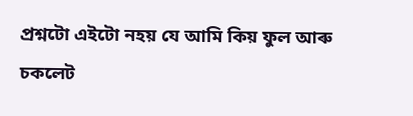প্রশ্নটো এইটো নহয় যে আমি কিয় ফুল আৰু চকলেট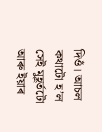দিওঁ। আচল কথাটো হ’ল সেই মুহূৰ্তটো আৰু ইয়াৰ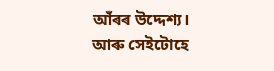আঁৰৰ উদ্দেশ্য। আৰু সেইটোহে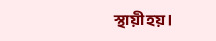স্থায়ী হয়।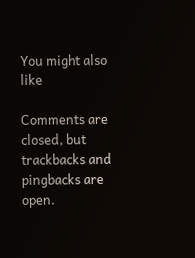You might also like

Comments are closed, but trackbacks and pingbacks are open.